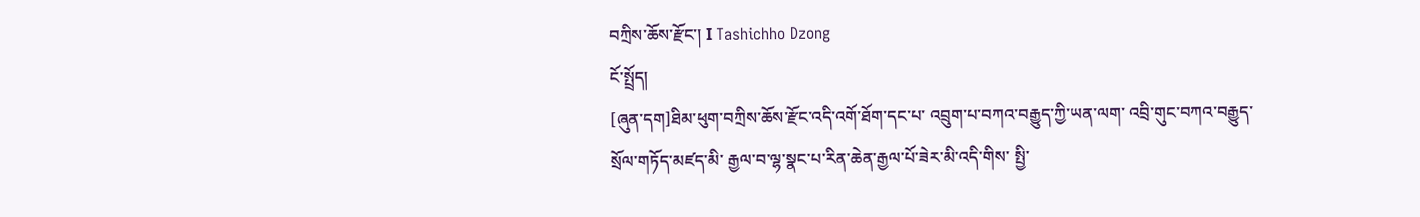བཀྲིས་ཆོས་རྫོང་། Ι Tashichho Dzong
ངོ་སྤྲོད།
[ཞུན་དག]ཐིམ་ཕུག་བཀྲིས་ཆོས་རྫོང་འདི་འགོ་ཐོག་དང་པ་ འབྲུག་པ་བཀའ་བརྒྱུད་ཀྱི་ཡན་ལག་ འབྲི་གུང་བཀའ་བརྒྱུད་སྲོལ་གཏོད་མཛད་མི་ རྒྱལ་བ་ལྷ་སྣང་པ་རིན་ཆེན་རྒྱལ་པོ་ཟེར་མི་འདི་གིས་ སྤྱི་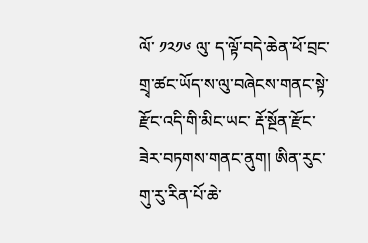ལོ་ ༡༢༡༦ ལུ་ ད་ལྟོ་བདེ་ཆེན་ཕོ་བྲང་གྲྭ་ཚང་ཡོད་ས་ལུ་བཞེངས་གནང་སྟེ་ རྫོང་འདི་གི་མིང་ཡང་ རྡོ་སྔོན་རྫོང་ཟེར་བཏགས་གནང་ནུག། ཨིན་རུང་ གུ་རུ་རིན་པོ་ཆེ་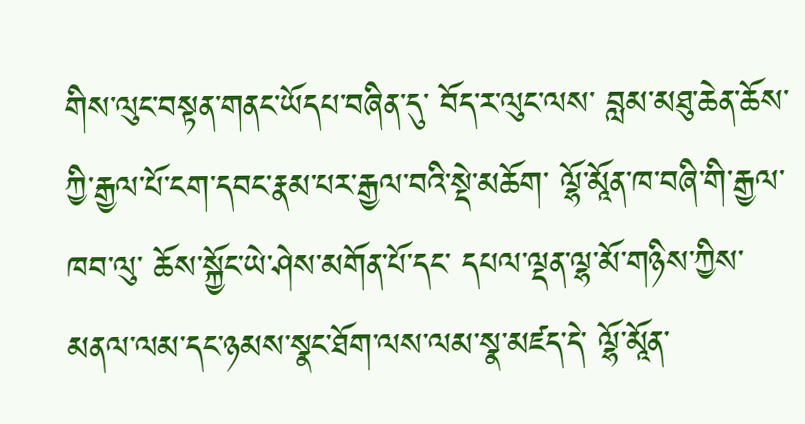གིས་ལུང་བསྟན་གནང་ཡོདཔ་བཞིན་དུ་ བོད་ར་ལུང་ལས་ བླམ་མཐུ་ཆེན་ཆོས་ཀྱི་རྒྱལ་པོ་ངག་དབང་རྣམ་པར་རྒྱལ་བའི་སྡེ་མཆོག་ ལྷོ་མཱོན་ཁ་བཞི་གི་རྒྱལ་ཁབ་ལུ་ ཆོས་སྐྱོང་ཡེ་ཤེས་མགོན་པོ་དང་ དཔལ་ལྡན་ལྷ་མོ་གཉིས་ཀྱིས་ མནལ་ལམ་དང་ཉམས་སྣང་ཐོག་ལས་ལམ་སྣ་མཛད་དེ་ ལྷོ་མཱོན་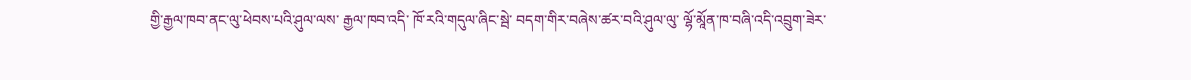གྱི་རྒྱལ་ཁབ་ནང་ལུ་ཕེབས་པའི་ཤུལ་ལས་ རྒྱལ་ཁབ་འདི་ ཁོ་རའི་གདུལ་ཞིང་སྦེ་ བདག་གིར་བཞེས་ཚར་བའི་ཤུལ་ལུ་ ལྷོ་མཱོན་ཁ་བཞི་འདི་འབྲུག་ཟེར་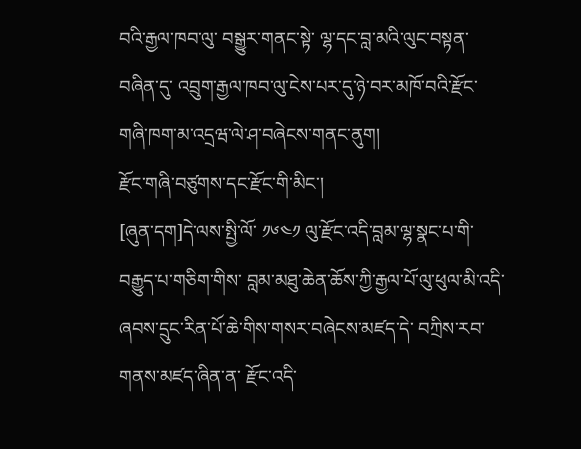བའི་རྒྱལ་ཁབ་ལུ་ བསྒྱུར་གནང་སྟེ་ ལྷ་དང་བླ་མའི་ལུང་བསྟན་བཞིན་དུ་ འབྲུག་རྒྱལ་ཁབ་ལུ་ངེས་པར་དུ་ཉེ་བར་མཁོ་བའི་རྫོང་གཞི་ཁག་མ་འདྲཝ་ལེ་ཤ་བཞེངས་གནང་ནུག།
རྫོང་གཞི་བཙུགས་དང་རྫོང་གི་མིང་།
[ཞུན་དག]དེ་ལས་སྤྱི་ལོ་ ༡༦༤༡ ལུ་རྫོང་འདི་བླམ་ལྷ་སྣང་པ་གི་བརྒྱུད་པ་གཅིག་གིས་ བླམ་མཐུ་ཆེན་ཆོས་ཀྱི་རྒྱལ་པོ་ལུ་ཕུལ་མི་འདི་ ཞབས་དྲུང་རིན་པོ་ཆེ་གིས་གསར་བཞེངས་མཛད་དེ་ བཀྲིས་རབ་གནས་མཛད་ཞིན་ན་ རྫོང་འདི་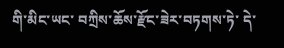གི་མིང་ཡང་ བཀྲིས་ཆོས་རྫོང་ཟེར་བཏགས་ཏེ་ དེ་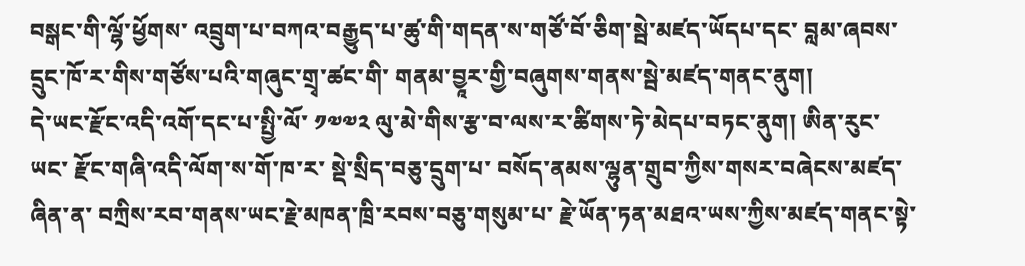བསྒང་གི་ལྷོ་ཕྱོགས་ འབྲུག་པ་བཀའ་བརྒྱུད་པ་ཚུ་གི་གདན་ས་གཙོ་བོ་ཅིག་སྦེ་མཛད་ཡོདཔ་དང་ བླམ་ཞབས་དྲུང་ཁོ་ར་གིས་གཙོས་པའི་གཞུང་གྲྭ་ཚང་གི་ གནམ་བྱཱར་གྱི་བཞུགས་གནས་སྦེ་མཛད་གནང་ནུག།
དེ་ཡང་རྫོང་འདི་འགོ་དང་པ་སྤྱི་ལོ་ ༡༧༧༢ ལུ་མེ་གིས་རྩ་བ་ལས་ར་ཚིགས་ཏེ་མེདཔ་བཏང་ནུག། ཨིན་རུང་ཡང་ རྫོང་གཞི་འདི་ལོག་ས་གོ་ཁ་ར་ སྡེ་སྲིད་བཅུ་དྲུག་པ་ བསོད་ནམས་ལྷུན་གྲུབ་ཀྱིས་གསར་བཞེངས་མཛད་ཞིན་ན་ བཀྲིས་རབ་གནས་ཡང་རྗེ་མཁན་ཁྲི་རབས་བཅུ་གསུམ་པ་ རྗེ་ཡོན་ཏན་མཐའ་ཡས་ཀྱིས་མཛད་གནང་སྟེ་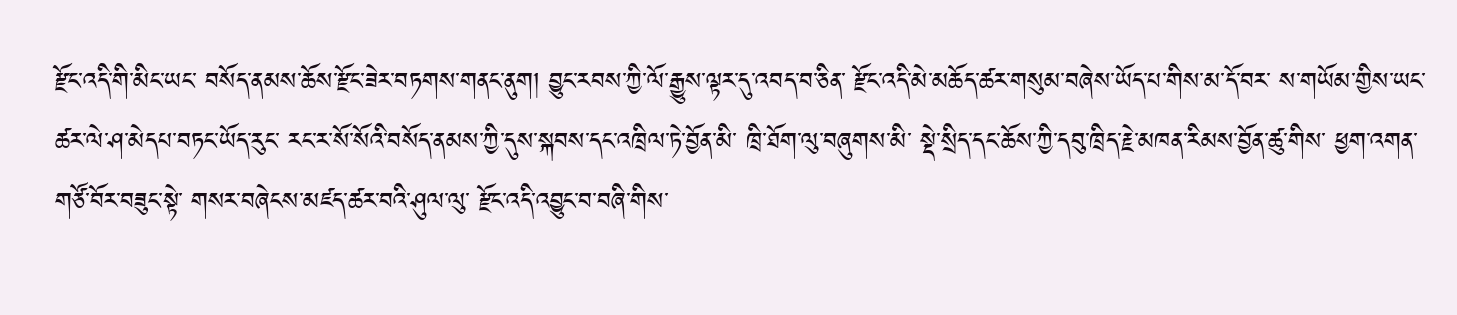རྫོང་འདི་གི་མིང་ཡང་ བསོད་ནམས་ཆོས་རྫོང་ཟེར་བཏགས་གནང་ནུག། བྱུང་རབས་ཀྱི་ལོ་རྒྱུས་ལྟར་དུ་འབད་བ་ཅིན་ རྫོང་འདི་མེ་མཆོད་ཚར་གསུམ་བཞེས་ཡོད་པ་གིས་མ་དོ་བར་ ས་གཡོམ་གྱིས་ཡང་ ཚར་ལེ་ཤ་མེདཔ་བཏང་ཡོད་རུང་ རང་ར་སོ་སོའི་བསོད་ནམས་ཀྱི་དུས་སྐབས་དང་འཁྲིལ་ཏེ་བྱོན་མི་ ཁྲི་ཐོག་ལུ་བཞུགས་མི་ སྡེ་སྲིད་དང་ཆོས་ཀྱི་དབུ་ཁྲིད་རྗེ་མཁན་རིམས་བྱོན་ཚུ་གིས་ ཕྱག་འགན་གཙོ་བོར་བཟུང་སྟེ་ གསར་བཞེངས་མཛད་ཚར་བའི་ཤུལ་ལུ་ རྫོང་འདི་འབྱུང་བ་བཞི་གིས་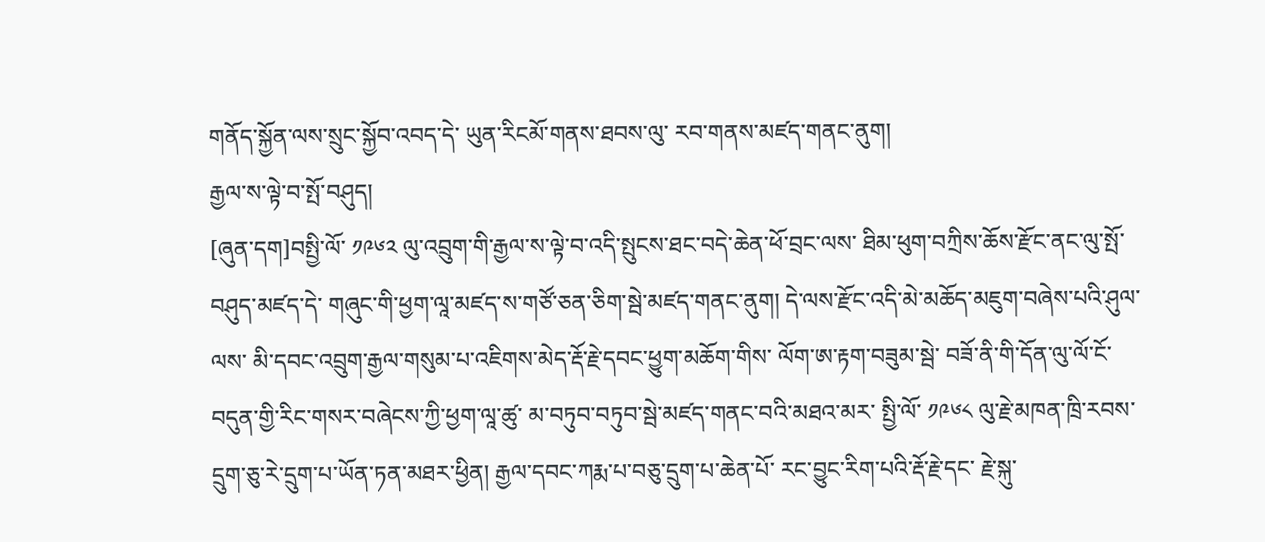གནོད་སྐྱོན་ལས་སྲུང་སྐྱོབ་འབད་དེ་ ཡུན་རིངམོ་གནས་ཐབས་ལུ་ རབ་གནས་མཛད་གནང་ནུག།
རྒྱལ་ས་ལྟེ་བ་སྤོ་བཤུད།
[ཞུན་དག]བསྤྱི་ལོ་ ༡༩༦༢ ལུ་འབྲུག་གི་རྒྱལ་ས་ལྟེ་བ་འདི་སྤུངས་ཐང་བདེ་ཆེན་ཕོ་བྲང་ལས་ ཐིམ་ཕུག་བཀྲིས་ཆོས་རྫོང་ནང་ལུ་སྤོ་བཤུད་མཛད་དེ་ གཞུང་གི་ཕྱག་ལཱ་མཛད་ས་གཙོ་ཅན་ཅིག་སྦེ་མཛད་གནང་ནུག། དེ་ལས་རྫོང་འདི་མེ་མཆོད་མཇུག་བཞེས་པའི་ཤུལ་ལས་ མི་དབང་འབྲུག་རྒྱལ་གསུམ་པ་འཇིགས་མེད་རྡོ་རྗེ་དབང་ཕྱུག་མཆོག་གིས་ ལོག་ཨ་རྟག་བཟུམ་སྦེ་ བཟོ་ནི་གི་དོན་ལུ་ལོ་ངོ་བདུན་གྱི་རིང་གསར་བཞེངས་ཀྱི་ཕྱག་ལཱ་ཚུ་ མ་བཏུབ་བཏུབ་སྦེ་མཛད་གནང་བའི་མཐའ་མར་ སྤྱི་ལོ་ ༡༩༦༨ ལུ་རྗེ་མཁན་ཁྲི་རབས་དྲུག་ཅུ་རེ་དྲུག་པ་ཡོན་ཏན་མཐར་ཕྱིན། རྒྱལ་དབང་ཀརྨ་པ་བཅུ་དྲུག་པ་ཆེན་པོ་ རང་བྱུང་རིག་པའི་རྡོ་རྗེ་དང་ རྗེ་སྐུ་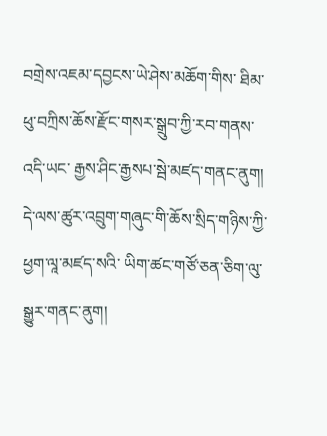བགྲེས་འཇམ་དབྱངས་ཡེ་ཤེས་མཆོག་གིས་ ཐིམ་ཕུ་བཀྲིས་ཆོས་རྫོང་གསར་སྒྲུབ་ཀྱི་རབ་གནས་འདི་ཡང་ རྒྱས་ཤིང་རྒྱསཔ་སྦེ་མཛད་གནང་ནུག། དེ་ལས་ཚུར་འབྲུག་གཞུང་གི་ཆོས་སྲིད་གཉིས་ཀྱི་ཕྱག་ལཱ་མཛད་སའི་ ཡིག་ཚང་གཙོ་ཅན་ཅིག་ལུ་སྒྱུར་གནང་ནུག།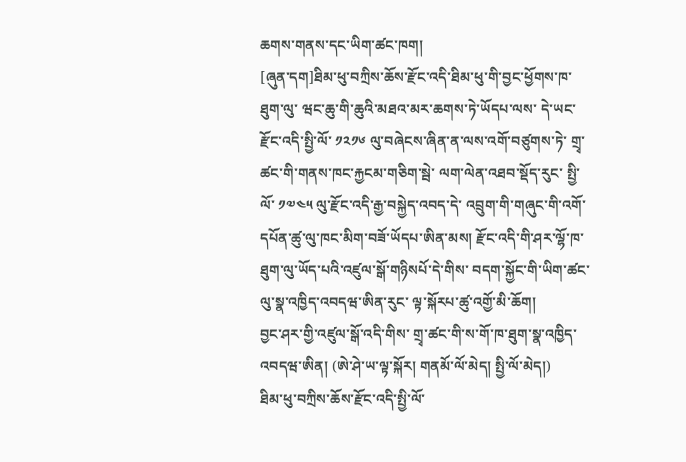ཆགས་གནས་དང་ཡིག་ཚང་ཁག།
[ཞུན་དག]ཐིམ་ཕུ་བཀྲིས་ཆོས་རྫོང་འདི་ཐིམ་ཕུ་གི་བྱང་ཕྱོགས་ཁ་ཐུག་ལུ་ ཝང་ཆུ་གི་ཆུའི་མཐའ་མར་ཆགས་ཏེ་ཡོདཔ་ལས་ དེ་ཡང་རྫོང་འདི་སྤྱི་ལོ་ ༡༢༡༦ ལུ་བཞེངས་ཞིན་ན་ལས་འགོ་བཙུགས་ཏེ་ གྲྭ་ཚང་གི་གནས་ཁང་རྐྱངམ་གཅིག་སྦེ་ ལག་ལེན་འཐབ་སྡོད་རུང་ སྤྱི་ལོ་ ༡༧༤༥ ལུ་རྫོང་འདི་རྒྱ་བསྐྱེད་འབད་དེ་ འབྲུག་གི་གཞུང་གི་འགོ་དཔོན་ཚུ་ལུ་ཁང་མིག་བཟོ་ཡོདཔ་ཨིན་མས། རྫོང་འདི་གི་ཤར་ལྷོ་ཁ་ཐུག་ལུ་ཡོད་པའི་འཛུལ་སྒོ་གཉིསཔོ་དེ་གིས་ བདག་སྐྱོང་གི་ཡིག་ཚང་ལུ་སྣ་འཁྱིད་འབདཝ་ཨིན་རུང་ ལྟ་སྐོརཔ་ཚུ་འགྱོ་མི་ཆོག།
བྱང་ཤར་གྱི་འཛུལ་སྒོ་འདི་གིས་ གྲྭ་ཚང་གི་ས་གོ་ཁ་ཐུག་སྣ་འཁྱིད་འབདཝ་ཨིན། (ཨེ་ཤེ་ཡ་ལྟ་སྐོར། གནམོ་ལོ་མེད། སྤྱི་ལོ་མེད།)
ཐིམ་ཕུ་བཀྲིས་ཆོས་རྫོང་འདི་སྤྱི་ལོ་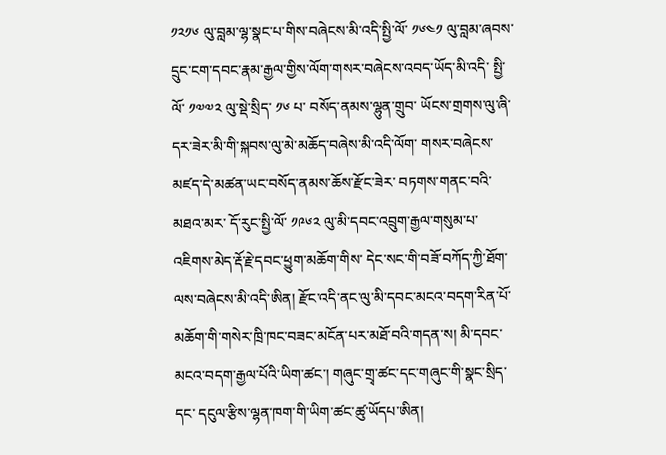༡༢༡༦ ལུ་བླམ་ལྷ་སྣང་པ་གིས་བཞེངས་མི་འདི་སྤྱི་ལོ་ ༡༦༤༡ ལུ་བླམ་ཞབས་དྲུང་ངག་དབང་རྣམ་རྒྱལ་གྱིས་ལོག་གསར་བཞེངས་འབད་ཡོད་མི་འདི་ སྤྱི་ལོ་ ༡༧༧༢ ལུ་སྡེ་སྲིད་ ༡༦ པ་ བསོད་ནམས་ལྷུན་གྲུབ་ ཡོངས་གྲགས་ལུ་ཞི་དར་ཟེར་མི་གི་སྐབས་ལུ་མེ་མཆོད་བཞེས་མི་འདི་ལོག་ གསར་བཞེངས་མཛད་དེ་མཚན་ཡང་བསོད་ནམས་ཆོས་རྫོང་ཟེར་ བཏགས་གནང་བའི་མཐའ་མར་ དོ་རུང་སྤྱི་ལོ་ ༡༩༦༢ ལུ་མི་དབང་འབྲུག་རྒྱལ་གསུམ་པ་འཇིགས་མེད་རྡོ་རྗེ་དབང་ཕྱུག་མཆོག་གིས་ དེང་སང་གི་བཟོ་བཀོད་ཀྱི་ཐོག་ལས་བཞེངས་མི་འདི་ཨིན། རྫོང་འདི་ནང་ལུ་མི་དབང་མངའ་བདག་རིན་པོ་མཆོག་གི་གསེར་ཁྲི་ཁང་བཟང་མངོན་པར་མཐོ་བའི་གདན་ས། མི་དབང་མངའ་བདག་རྒྱལ་པོའི་ཡིག་ཚང་། གཞུང་གྲྭ་ཚང་དང་གཞུང་གི་སྣང་སྲིད་དང་ དངུལ་རྩིས་ལྷན་ཁག་གི་ཡིག་ཚང་ཚུ་ཡོདཔ་ཨིན།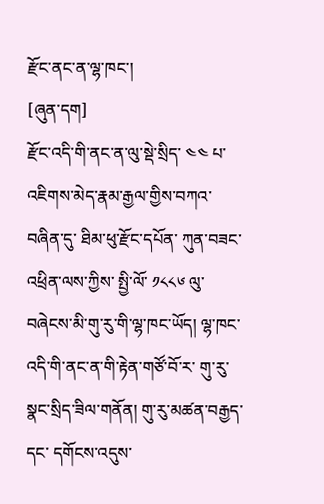རྫོང་ནང་ན་ལྷ་ཁང་།
[ཞུན་དག]
རྫོང་འདི་གི་ནང་ན་ལུ་སྡེ་སྲིད་ ༤༤ པ་འཇིགས་མེད་རྣམ་རྒྱལ་གྱིས་བཀའ་བཞིན་དུ་ ཐིམ་ཕུ་རྫོང་དཔོན་ ཀུན་བཟང་འཕྲིན་ལས་ཀྱིས་ སྤྱི་ལོ་ ༡༨༨༦ ལུ་བཞེངས་མི་གུ་རུ་གི་ལྷ་ཁང་ཡོད། ལྷ་ཁང་འདི་གི་ནང་ན་གི་རྟེན་གཙོ་བོ་ར་ གུ་རུ་སྣང་སྲིད་ཟིལ་གནོན། གུ་རུ་མཚན་བརྒྱད་དང་ དགོངས་འདུས་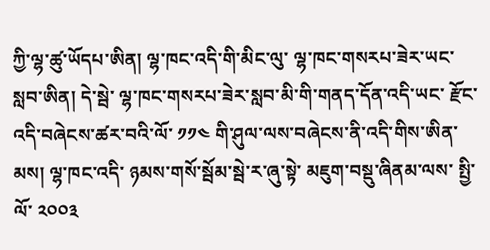ཀྱི་ལྷ་ཚུ་ཡོདཔ་ཨིན། ལྷ་ཁང་འདི་གི་མིང་ལུ་ ལྷ་ཁང་གསརཔ་ཟེར་ཡང་སླབ་ཨིན། དེ་སྦེ་ ལྷ་ཁང་གསརཔ་ཟེར་སླབ་མི་གི་གནད་དོན་འདི་ཡང་ རྫོང་འདི་བཞེངས་ཚར་བའི་ལོ་ ༡༡༤ གི་ཤུལ་ལས་བཞེངས་ནི་འདི་གིས་ཨིན་མས། ལྷ་ཁང་འདི་ ཉམས་གསོ་སྦོམ་སྦེ་ར་ཞུ་སྟེ་ མཇུག་བསྡུ་ཞིནམ་ལས་ སྤྱི་ལོ་ ༢༠༠༣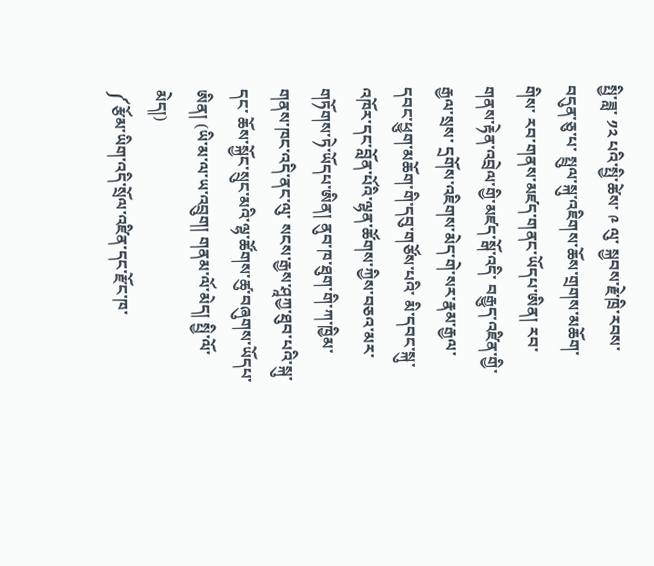སྤྱི་ཟླ་ ༡༢ པའི་སྤྱི་ཚེས་ ༩ ལུ་ སྐྱབས་རྗེ་ཁྲི་རབས་བདུན་ཅུ་པ་ སྤྲུལ་སྐུ་འཇིགས་ཆོས་གྲགས་མཆོག་གིས་ རབ་གནས་མཛད་གནང་ཡོདཔ་ཨིན། རབ་གནས་རྟེན་འབྲེལ་གྱི་མཛད་སྒོ་འདི་ བརྒྱུད་འཛིན་གྱི་རྒྱལ་སྲས་ དྲགོས་འཇིགས་མེད་གེ་སར་རྣམ་རྒྱལ་དབང་ཕྱུག་མཆོག་གི་དབུ་གཙོས་པའི་ མི་དབང་སྐུ་འཁོར་དང་བློན་པོའི་ལྷན་ཚོགས་ཀྱིས་བཅའ་མར་གཏོགས་ཏེ་ཡོདཔ་ཨིན། ནུབ་ཁ་ཐུག་གི་ཀ་ཁྱིམ་གནས་ཁང་འདི་ནང་ལུ་ སངས་རྒྱས་ཤཱཀྱ་ཐུབ་པའི་སྐུ་དང་ ཆོས་སྐྱོང་སྲུང་མའི་ལྷ་ཚོགས་ཚུ་བཞུགས་ཡོདཔ་ཨིན། (ཡི་མ་ལ་ཡ་འབྲུག། གནམ་ལོ་མེད། སྤྱི་ལོ་མེད།)
༼རྩོམ་ཡིག་འདི་སྲོལ་འཛིན་དང་རྫོང་ཁ་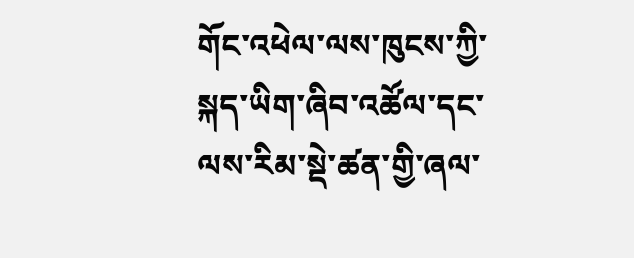གོང་འཕེལ་ལས་ཁུངས་ཀྱི་སྐད་ཡིག་ཞིབ་འཚོལ་དང་ལས་རིམ་སྡེ་ཚན་གྱི་ཞལ་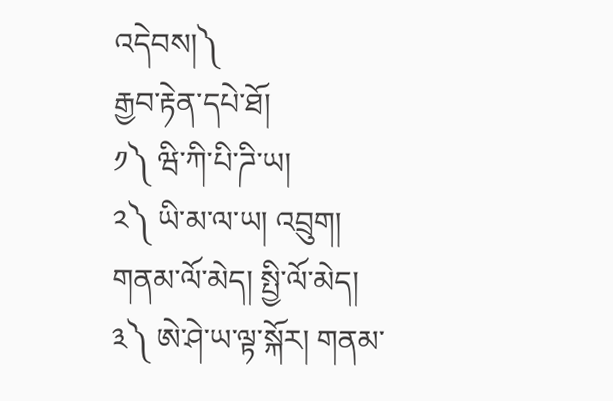འདེབས།༽
རྒྱབ་རྟེན་དཔེ་ཐོ།
༡༽ ཝི་ཀི་པི་ཌི་ཡ།
༢༽ ཡི་མ་ལ་ཡ། འབྲུག། གནམ་ལོ་མེད། སྤྱི་ལོ་མེད།
༣༽ ཨེ་ཤེ་ཡ་ལྟ་སྐོར། གནམ་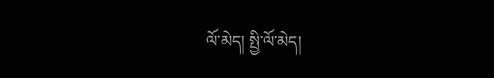ལོ་མེད། སྤྱི་ལོ་མེད།